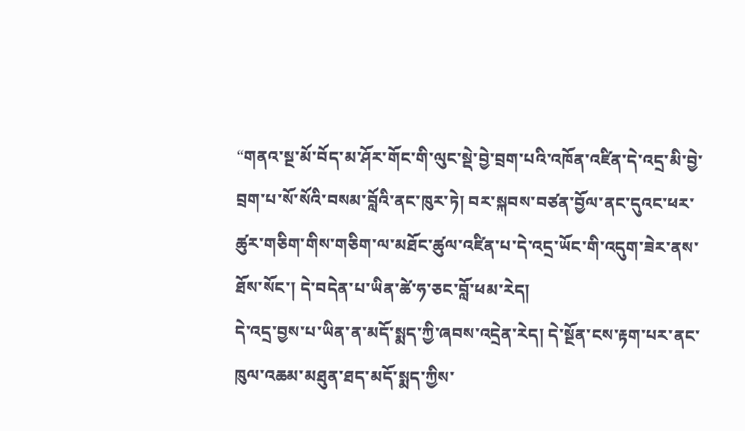“གནའ་སྔ་མོ་བོད་མ་ཤོར་གོང་གི་ལུང་སྡེ་བྱེ་བྲག་པའི་འཁོན་འཛིན་དེ་འདྲ་མི་བྱེ་བྲག་པ་སོ་སོའི་བསམ་བློའི་ནང་ཁུར་ཏེ། བར་སྐབས་བཙན་བྱོལ་ནང་དུའང་ཕར་ཚུར་གཅིག་གིས་གཅིག་ལ་མཐོང་ཚུལ་འཛིན་པ་དེ་འདྲ་ཡོང་གི་འདུག་ཟེར་ནས་ཐོས་སོང་། དེ་བདེན་པ་ཡིན་ཚེ་ཧ་ཅང་བློ་ཕམ་རེད།
དེ་འདྲ་བྱས་པ་ཡིན་ན་མདོ་སྨད་ཀྱི་ཞབས་འདྲེན་རེད། དེ་སྔོན་ངས་རྟག་པར་ནང་ཁུལ་འཆམ་མཐུན་ཐད་མདོ་སྨད་ཀྱིས་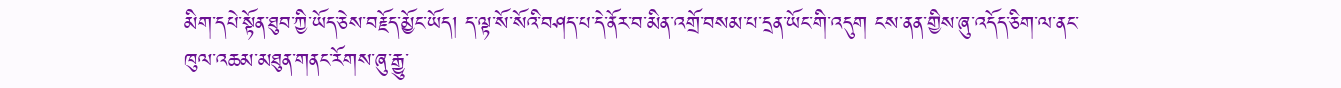མིག་དཔེ་སྟོན་ཐུབ་ཀྱི་ཡོད་ཅེས་བརྗོད་མྱོང་ཡོད། ད་ལྟ་སོ་སོའི་བཤད་པ་དེ་ནོར་བ་མིན་འགྲོ་བསམ་པ་དྲན་ཡོང་གི་འདུག ངས་ནན་གྱིས་ཞུ་འདོད་ཅིག་ལ་ནང་ཁུལ་འཆམ་མཐུན་གནང་རོགས་ཞུ་རྒྱུ་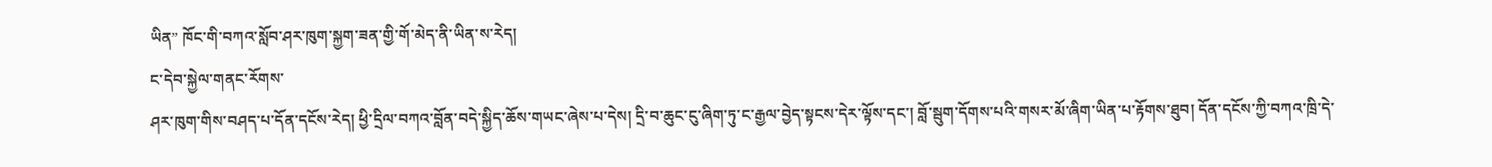ཡིན” ཁོང་གི་བཀའ་སློབ་ཤར་ཁུག་སྐྱག་ཟན་གྱི་གོ་མེད་ནི་ཡིན་ས་རེད།
ང་དེབ་སྐྱེལ་གནང་རོགས་
ཤར་ཁུག་གིས་བཤད་པ་དོན་དངོས་རེད། ཕྱི་དྲིལ་བཀའ་བློན་བདེ་སྐྱིད་ཆོས་གཡང་ཞེས་པ་དེས། དྲི་བ་ཆུང་ངུ་ཞིག་ཏུ་ང་རྒྱལ་བྱེད་སྟངས་དེར་ལྟོས་དང་། བློ་སྦུག་དོགས་པའི་གསར་མོ་ཞིག་ཡིན་པ་རྟོགས་ཐུབ། དོན་དངོས་ཀྱི་བཀའ་ཁྲི་དེ་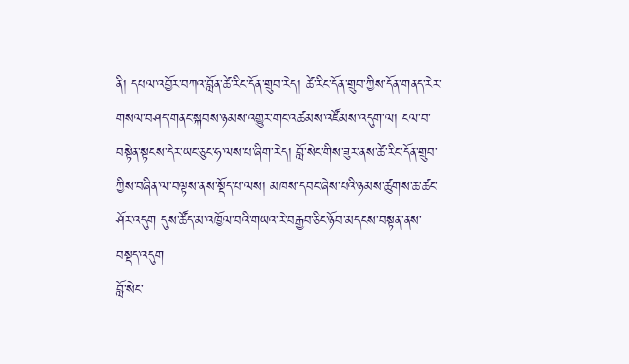ནི། དཔལ་འབྱོར་བཀའ་བློན་ཚེ་རིང་དོན་གྲུབ་རེད། ཚེ་རིང་དོན་གྲུབ་ཀྱིས་དོན་གནད་རེར་གསལ་བཤད་གནང་སྐབས་ཉམས་འགྱུར་གང་འཚམས་འཛོམས་འདུག་ལ། ངལ་བ་བསྟེན་སྟངས་དེར་ཡང་ཅུང་ཧ་ལས་པ་ཞིག་རེད། བློ་སེང་གིས་ཟུར་ནས་ཚེ་རིང་དོན་གྲུབ་ཀྱིས་བཞིན་ལ་བལྟས་ནས་སྡོད་པ་ལས། མཁས་དབང་ཞེས་པའི་ཉམས་ཚུགས་ཆ་ཚང་ཤོར་འདུག དུས་ཚོད་མ་འཁྱོལ་བའི་གཡའ་རེ་བརྒྱབ་ཅིང་ཉོབ་མདངས་བསྟན་ནས་བསྡད་འདུག
བློ་སེང་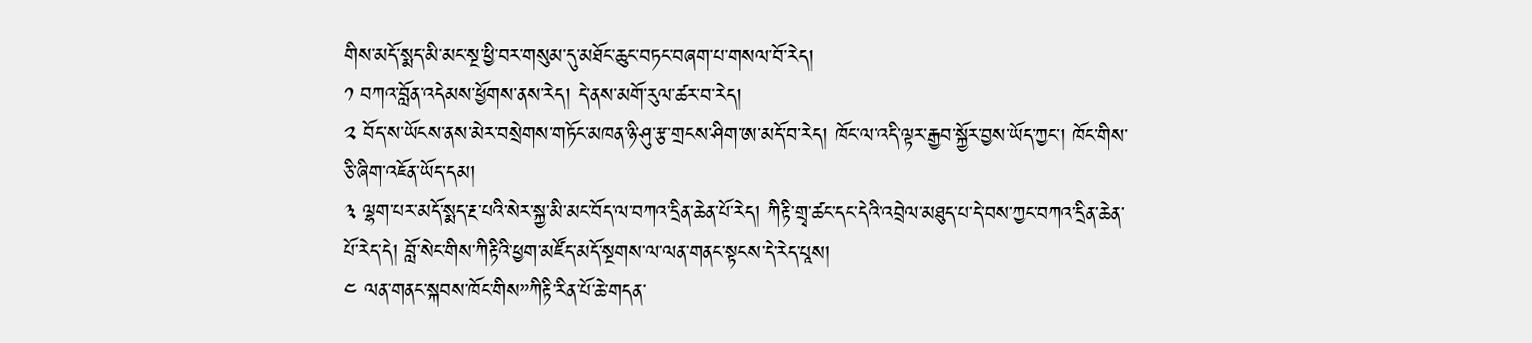གིས་མདོ་སྨད་མི་མང་སྔ་ཕྱི་བར་གསུམ་དུ་མཐོང་ཆུང་བཏང་བཞག་པ་གསལ་བོ་རེད།
༡ བཀའ་བློན་འདེམས་ཕྱོགས་ནས་རེད། དེ་ནས་མགོ་རུལ་ཚར་བ་རེད།
༢ བོད་ས་ཡོངས་ནས་མེར་བསྲེགས་གཏོང་མཁན་ཉི་ཤུ་རྩ་གྲངས་ཤིག་ཨ་མདོ་བ་རེད། ཁོང་ལ་འདི་ལྟར་རྒྱབ་སྐྱོར་བྱས་ཡོད་ཀྱང་། ཁོང་གིས་ཅི་ཞིག་འཇོན་ཡོད་དམ།
༣ ལྷག་པར་མདོ་སྨད་རྔ་པའི་སེར་སྐྱ་མི་མང་བོད་ལ་བཀའ་དྲིན་ཆེན་པོ་རེད། ཀིརྟི་གྲྭ་ཚང་དང་དེའི་འབྲེལ་མཐུད་པ་དེ་བས་ཀྱང་བཀའ་དྲིན་ཆེན་པོ་རེད་དེ། བློ་སེང་གིས་ཀིརྟིའི་ཕྱག་མཛོད་མདོ་སྔགས་ལ་ལན་གནང་སྟངས་དེ་རེད་པཱས།
༤ ལན་གནང་སྐབས་ཁོང་གིས”ཀིརྟི་རིན་པོ་ཆེ་གདན་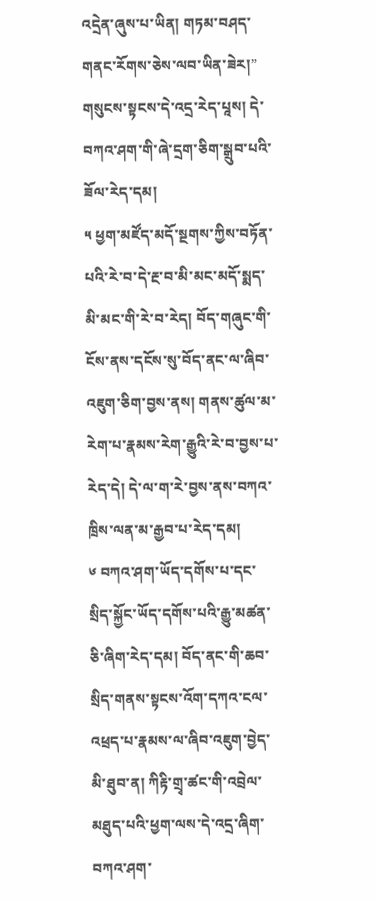འདྲེན་ཞུས་པ་ཡིན། གཏམ་བཤད་གནང་རོགས་ཅེས་ལབ་ཡིན་ཟེར།” གསུངས་སྟངས་དེ་འདྲ་རེད་པཱས། དེ་བཀའ་ཤག་གི་ཞེ་དྲག་ཅིག་སྒྲུབ་པའི་ཟོལ་རེད་དམ།
༥ ཕྱག་མཛོད་མདོ་སྔགས་ཀྱིས་བཏོན་པའི་རེ་བ་དེ་རྔ་བ་མི་མང་མདོ་སྨད་མི་མང་གི་རེ་བ་རེད། བོད་གཞུང་གི་ངོས་ནས་དངོས་སུ་བོད་ནང་ལ་ཞིབ་འཇུག་ཅིག་བྱས་ནས། གནས་ཚུལ་མ་རེག་པ་རྣམས་རེག་རྒྱུའི་རེ་བ་བྱས་པ་རེད་དེ། དེ་ལ་ག་རེ་བྱས་ནས་བཀའ་ཁྲིས་ལན་མ་རྒྱབ་པ་རེད་དམ།
༦ བཀའ་ཤག་ཡོད་དགོས་པ་དང་སྲིད་སྐྱོང་ཡོད་དགོས་པའི་རྒྱུ་མཚན་ཅི་ཞིག་རེད་དམ། བོད་ནང་གི་ཆབ་སྲིད་གནས་སྟངས་འོག་དཀའ་ངལ་འཕྲད་པ་རྣམས་ལ་ཞིབ་འཇུག་བྱེད་མི་ཐུབ་ན། ཀིརྟི་གྲྭ་ཚང་གི་འབྲེལ་མཐུད་པའི་ཕྱག་ལས་དེ་འདྲ་ཞིག་བཀའ་ཤག་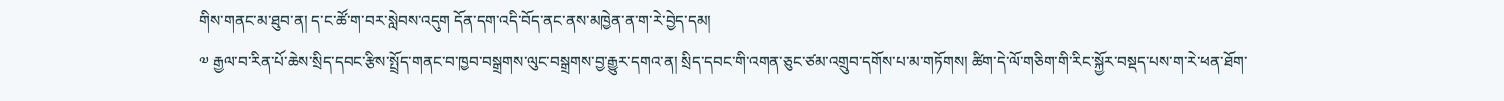གིས་གནང་མ་ཐུབ་ན། ད་ང་ཚོ་ག་བར་སླེབས་འདུག དོན་དག་འདི་བོད་ནང་ནས་མཁྱེན་ན་ག་རེ་བྱེད་དམ།
༧ རྒྱལ་བ་རིན་པོ་ཆེས་སྲིད་དབང་རྩིས་སྤྲོད་གནང་བ་ཁྱབ་བསྒྲགས་ལུང་བསྒྲགས་བྱ་རྒྱུར་དགའ་ན། སྲིད་དབང་གི་འགན་ཅུང་ཙམ་འགྲུབ་དགོས་པ་མ་གཏོགས། ཚིག་དེ་ལོ་གཅིག་གི་རིང་སྐྱོར་བསྡད་པས་ག་རེ་ཕན་ཐོག་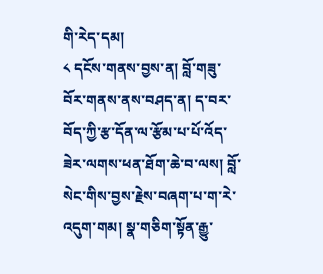གི་རེད་དམ།
༨ དངོས་གནས་བྱས་ན། བློ་གཟུ་བོར་གནས་ནས་བཤད་ན། ད་བར་བོད་ཀྱི་རྩ་དོན་ལ་རྩོམ་པ་པོ་འོད་ཟེར་ལགས་ཕན་ཐོག་ཆེ་བ་ལས། བློ་སེང་གིས་བྱས་རྗེས་བཞག་པ་ག་རེ་འདུག་གམ། སྣ་གཅིག་སྟོན་རྒྱུ་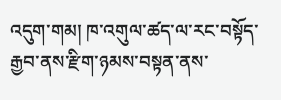འདུག་གམ། ཁ་འགུལ་ཚད་ལ་རང་བསྟོད་རྒྱབ་ནས་རྫིག་ཉམས་བསྟན་ནས་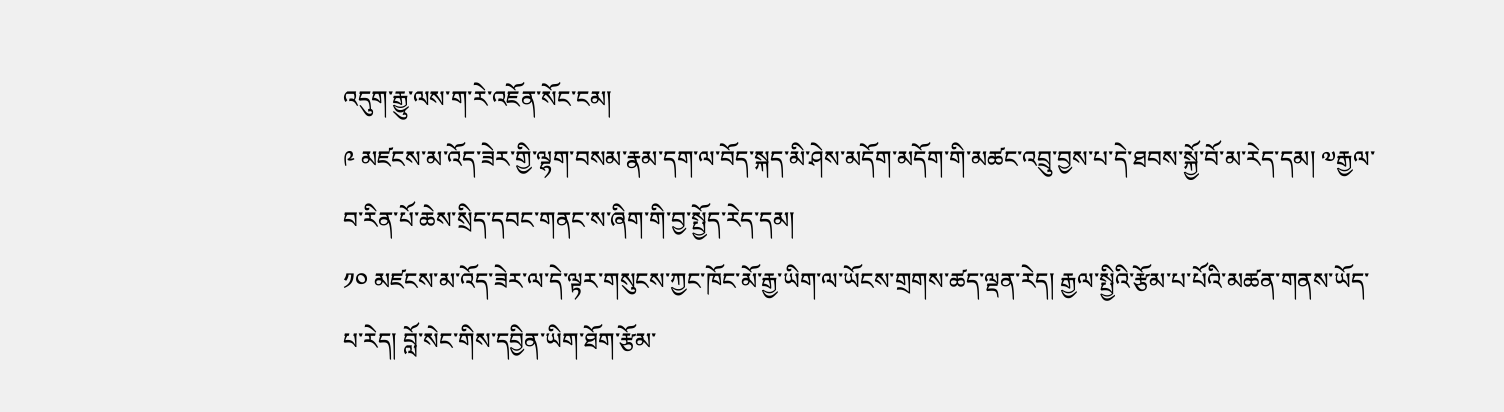འདུག་རྒྱུ་ལས་ག་རེ་འཇོན་སོང་ངམ།
༩ མཛངས་མ་འོད་ཟེར་གྱི་ལྷག་བསམ་རྣམ་དག་ལ་བོད་སྐད་མི་ཤེས་མདོག་མདོག་གི་མཚང་འབྲུ་བྱས་པ་དེ་ཐབས་སྐྱོ་བོ་མ་རེད་དམ། ༧རྒྱལ་བ་རིན་པོ་ཆེས་སྲིད་དབང་གནང་ས་ཞིག་གི་བྱ་སྤྱོད་རེད་དམ།
༡༠ མཛངས་མ་འོད་ཟེར་ལ་དེ་ལྟར་གསུངས་ཀྱང་ཁོང་མོ་རྒྱ་ཡིག་ལ་ཡོངས་གྲགས་ཚད་ལྡན་རེད། རྒྱལ་སྤྱིའི་རྩོམ་པ་པོའི་མཚན་གནས་ཡོད་པ་རེད། བློ་སེང་གིས་དབྱིན་ཡིག་ཐོག་རྩོམ་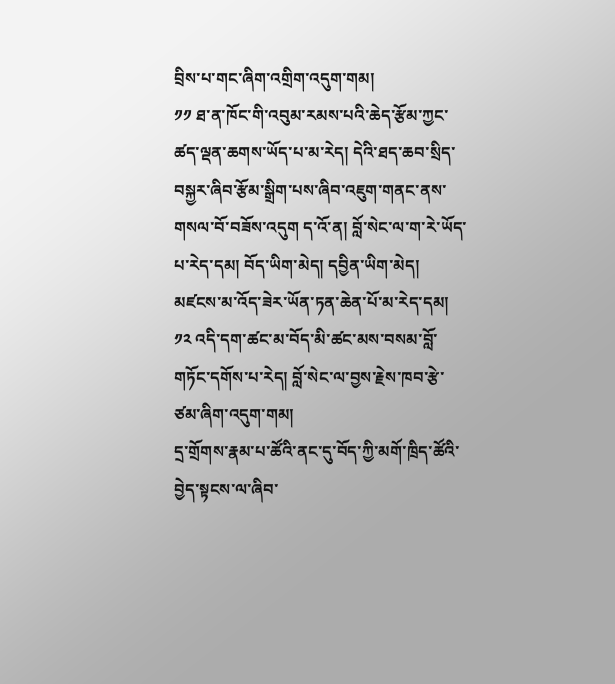བྲིས་པ་གང་ཞིག་འགྲིག་འདུག་གམ།
༡༡ ཐ་ན་ཁོང་གི་འབུམ་རམས་པའི་ཆེད་རྩོམ་ཀྱང་ཚད་ལྡན་ཆགས་ཡོད་པ་མ་རེད། དེའི་ཐད་ཆབ་སྲིད་བསྐྱར་ཞིབ་རྩོམ་སྒྲིག་པས་ཞིབ་འཇུག་གནང་ནས་གསལ་བོ་བཟོས་འདུག ད་འོ་ན། བློ་སེང་ལ་ག་རེ་ཡོད་པ་རེད་དམ། བོད་ཡིག་མེད། དབྱིན་ཡིག་མེད། མཛངས་མ་འོད་ཟེར་ཡོན་ཏན་ཆེན་པོ་མ་རེད་དམ།
༡༢ འདི་དག་ཚང་མ་བོད་མི་ཚང་མས་བསམ་བློ་གཏོང་དགོས་པ་རེད། བློ་སེང་ལ་བྱས་རྗེས་ཁབ་རྩེ་ཙམ་ཞིག་འདུག་གམ།
དྲ་གྲོགས་རྣམ་པ་ཚོའི་ནང་དུ་བོད་ཀྱི་མགོ་ཁྲིད་ཚོའི་བྱེད་སྟངས་ལ་ཞིབ་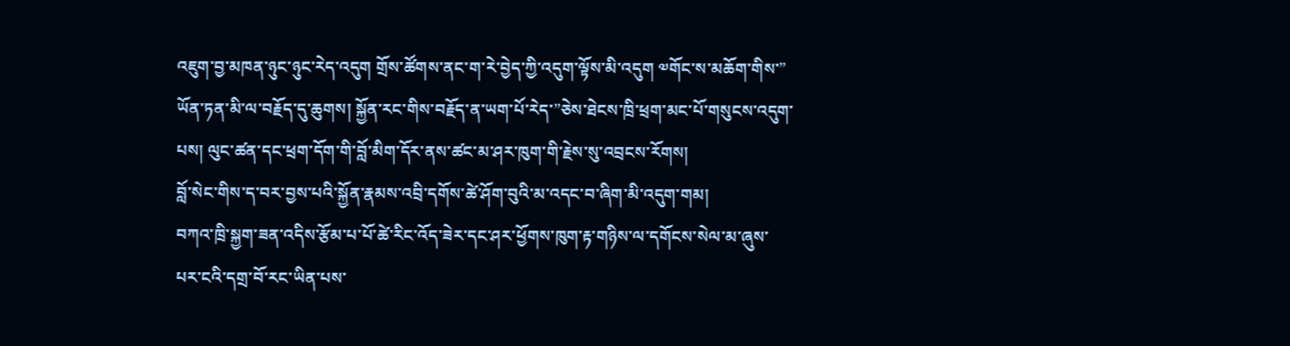འཇུག་བྱ་མཁན་ཉུང་ཉུང་རེད་འདུག གྲོས་ཚོགས་ནང་ག་རེ་བྱེད་ཀྱི་འདུག་ལྟོས་མི་འདུག ༧གོང་ས་མཆོག་གིས་” ཡོན་ཏན་མི་ལ་བརྗོད་དུ་ཆུགས། སྐྱོན་རང་གིས་བརྗོད་ན་ཡག་པོ་རེད་”ཅེས་ཐེངས་ཁྲི་ཕྲག་མང་པོ་གསུངས་འདུག་པས། ལུང་ཚན་དང་ཕྲག་དོག་གི་བློ་མིག་དོར་ནས་ཚང་མ་ཤར་ཁུག་གི་རྗེས་སུ་འབྲངས་རོགས།
བློ་སེང་གིས་ད་བར་བྱས་པའི་སྐྱོན་རྣམས་འབྲི་དགོས་ཚེ་ཤོག་བུའི་མ་འདང་བ་ཞིག་མི་འདུག་གམ།
བཀའ་ཁྲི་སྐྱག་ཟན་འདིས་རྩོམ་པ་པོ་ཚེ་རིང་འོད་ཟེར་དང་ཤར་ཕྱོགས་ཁུག་རྟ་གཉིས་ལ་དགོངས་སེལ་མ་ཞུས་པར་ངའི་དགྲ་བོ་རང་ཡིན་པས་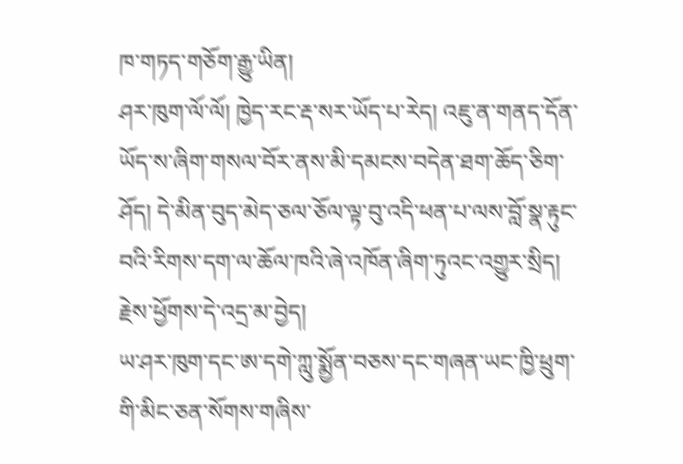ཁ་གཏད་གཅོག་རྒྱུ་ཡིན།
ཤར་ཁུག་ལོ་ལོ། ཁྱེད་རང་རྡ་སར་ཡོད་པ་རེད། འཇུ་ན་གནད་དོན་ཡོད་ས་ཞིག་གསལ་བོར་ནས་མི་དམངས་བདེན་ཐག་ཆོད་ཅིག་ཤོད། དེ་མིན་བུད་མེད་ཅལ་ཅོལ་ལྟ་བུ་འདི་ཕན་པ་ལས་བློ་སྣ་རྟུང་བའི་རིགས་དག་ལ་ཆོལ་ཁའི་ཞེ་འཁོན་ཞིག་ཏུའང་འགྱུར་སྲིད། རྗེས་ཕྱོགས་དེ་འདྲ་མ་བྱེད།
ཡ་ཤར་ཁུག་དང་ཨ་དགེ་ཀླུ་སྨྱོན་བཅས་དང་གཞན་ཡང་ཁྱི་ཕྲུག་གི་མིང་ཅན་སོགས་གཞིས་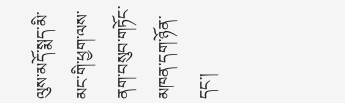ལུས་མདོ་སྨད་མི་མང་གི་ཕྱག་ལས་ནག་བསུབ་གཏོང་མཁན་དག་ཉོན་དང་།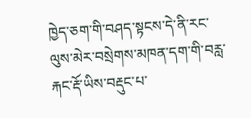ཁྱེད་ཅག་གི་བཤད་སྟངས་དེ་ནི་རང་ལུས་མེར་བསྲེགས་མཁན་དག་གི་བརླ་རྐང་རྡོ་ཡིས་བརྡུང་པ་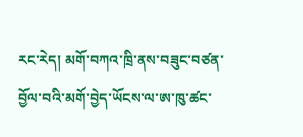རང་རེད། མགོ་བཀའ་ཁྲི་ནས་བཟུང་བཙན་བྱོལ་བའི་མགོ་བྱེད་ཡོངས་ལ་ཨ་ཁུ་ཚང་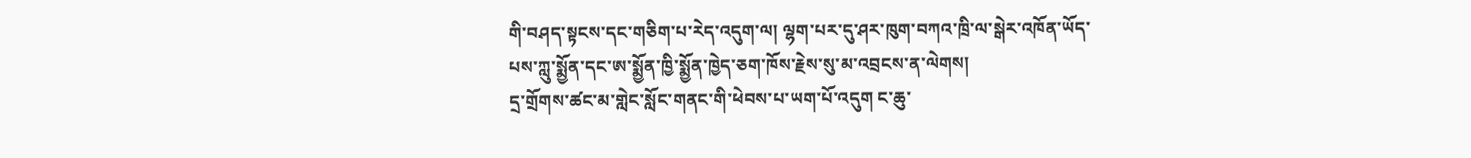གི་བཤད་སྟངས་དང་གཅིག་པ་རེད་འདུག་ལ། ལྷག་པར་དུ་ཤར་ཁུག་བཀའ་ཁྲི་ལ་སྒེར་འཁོན་ཡོད་པས་ཀླུ་སྨྱོན་དང་ཨ་སྨྱོན་ཁྱི་སྨྱོན་ཁྱེད་ཅག་ཁོས་རྗེས་སུ་མ་འབྲངས་ན་ལེགས།
དྲ་གྲོགས་ཚང་མ་གླེང་སློང་གནང་གི་ཕེབས་པ་ཡག་པོ་འདུག ང་ཆུ་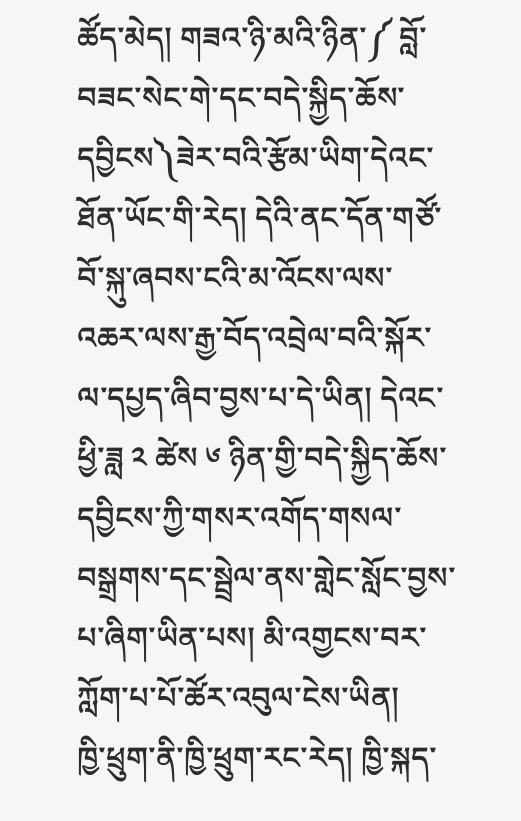ཚོད་མེད། གཟའ་ཉི་མའི་ཉིན་༼ བློ་བཟང་སེང་གེ་དང་བདེ་སྐྱིད་ཆོས་དབྱིངས༽ཟེར་བའི་རྩོམ་ཡིག་དེའང་ཐོན་ཡོང་གི་རེད། དེའི་ནང་དོན་གཙོ་བོ་སྐུ་ཞབས་ངའི་མ་འོངས་ལས་འཆར་ལས་རྒྱ་བོད་འབྲེལ་བའི་སྐོར་ལ་དཔྱད་ཞིབ་བྱས་པ་དེ་ཡིན། དེའང་ཕྱི་ཟླ ༢ ཚེས ༦ ཉིན་གྱི་བདེ་སྐྱིད་ཆོས་དབྱིངས་ཀྱི་གསར་འགོད་གསལ་བསྒྲགས་དང་སྦྲེལ་ནས་གླེང་སློང་བྱས་པ་ཞིག་ཡིན་པས། མི་འགྱངས་བར་ཀློག་པ་པོ་ཚོར་འབུལ་ངེས་ཡིན།
ཁྱི་ཕྲུག་ནི་ཁྱི་ཕྲུག་རང་རེད། ཁྱི་སྐད་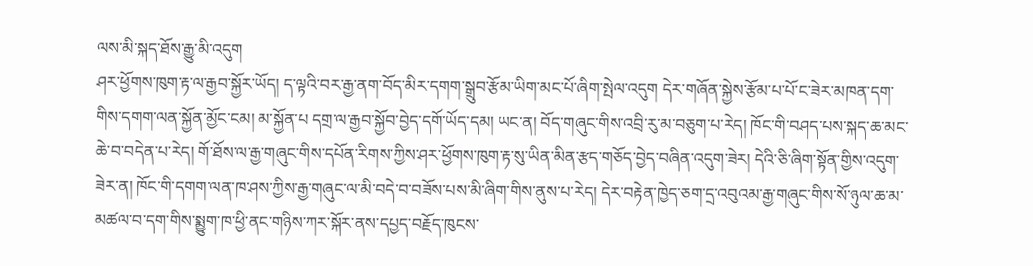ལས་མི་སྐད་ཐོས་རྒྱུ་མི་འདུག
ཤར་ཕྱོགས་ཁུག་རྟ་ལ་རྒྱབ་སྐྱོར་ཡོད། ད་ལྟའི་བར་རྒྱ་ནག་བོད་མིར་དགག་སྒྲུབ་རྩོམ་ཡིག་མང་པོ་ཞིག་སྤེལ་འདུག དེར་གཞོན་སྐྱེས་རྩོམ་པ་པོ་ང་ཟེར་མཁན་དག་གིས་དགག་ལན་སྐྱོན་མྱོང་ངམ། མ་སྐྱོན་པ དགྲ་ལ་རྒྱབ་སྐྱོབ་བྱེད་དགོ་ཡོད་དམ། ཡང་ན། བོད་གཞུང་གིས་འབྲི་རུ་མ་བཅུག་པ་རེད། ཁོང་གི་བཤད་པས་སྐད་ཆ་མང་ཆེ་བ་བདེན་པ་རེད། གོ་ཐོས་ལ་རྒྱ་གཞུང་གིས་དཔོན་རིགས་ཀྱིས་ཤར་ཕྱོགས་ཁུག་རྟ་སུ་ཡིན་མིན་རྩད་གཅོད་བྱེད་བཞིན་འདུག་ཟེར། དེའི་ཅི་ཞིག་སྟོན་གྱིས་འདུག་ཟེར་ན། ཁོང་གི་དགག་ལན་ཁ་ཤས་ཀྱིས་རྒྱ་གཞུང་ལ་མི་བདེ་བ་བཟོས་པས་མི་ཞིག་གིས་ནུས་པ་རེད། དེར་བརྟེན་ཁྱེད་ཅག་དྲ་འབུའམ་རྒྱ་གཞུང་གིས་སོ་ཉུལ་ཆ་མ་མཚལ་བ་དག་གིས་སྨྱུག་ཁ་ཕྱི་ནང་གཉིས་ཀར་སྐོར་ནས་དཔྱད་བརྗོད་ཁུངས་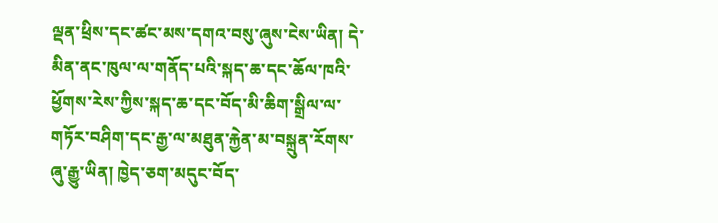ལྡན་ཕྲིས་དང་ཚང་མས་དགའ་བསུ་ཞུས་ངེས་ཡིན། དེ་མིན་ནང་ཁུལ་ལ་གནོད་པའི་སྐད་ཆ་དང་ཆོལ་ཁའི་ཕྱོགས་རེས་ཀྱིས་སྐད་ཆ་དང་བོད་མི་ཆིག་སྒྲིལ་ལ་གཏོར་བཤིག་དང་རྒྱ་ལ་མཐུན་རྐྱེན་མ་བསྐྲུན་རོགས་ཞུ་རྒྱུ་ཡིན། ཁྱེད་ཅག་མདུང་བོད་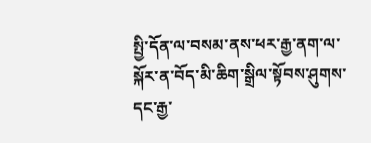སྤྱི་དོན་ལ་བསམ་ནས་ཕར་རྒྱ་ནག་ལ་སྐོར་ན་བོད་མི་ཆིག་སྒྲིལ་སྟོབས་ཤུགས་དང་རྒྱ་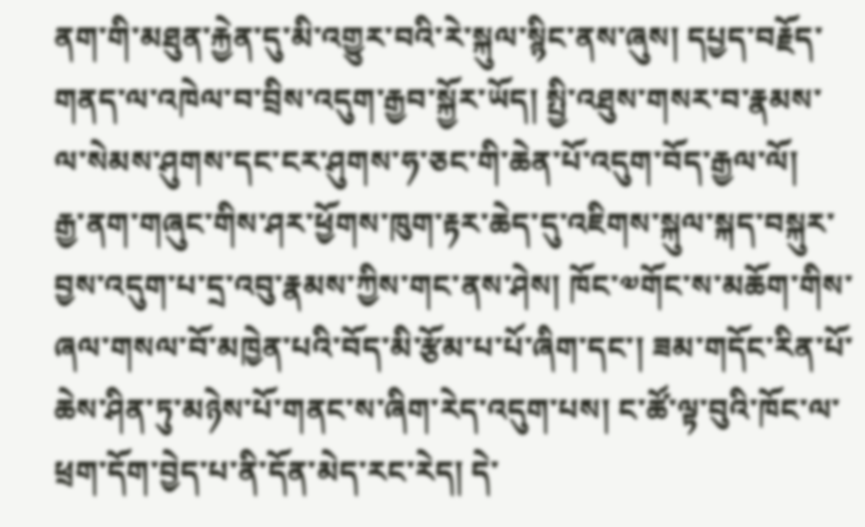ནག་གི་མཐུན་རྐྱེན་དུ་མི་འགྱུར་བའི་རེ་སྐུལ་སྙིང་ནས་ཞུས། དཔྱད་བརྗོད་གནད་ལ་འཁེལ་བ་བྲིས་འདུག་རྒྱབ་སྐྱོར་ཡོད། སྤྱི་འཐུས་གསར་བ་རྣམས་ལ་སེམས་ཤུགས་དང་ངར་ཤུགས་ཧ་ཅང་གི་ཆེན་པོ་འདུག་བོད་རྒྱལ་ལོ།
རྒྱ་ནག་གཞུང་གིས་ཤར་ཕྱོགས་ཁུག་རྟར་ཆེད་དུ་འཇིགས་སྐུལ་སྐད་བསྐུར་བྱས་འདུག་པ་དྲ་འབུ་རྣམས་ཀྱིས་གང་ནས་ཤེས། ཁོང་༧གོང་ས་མཆོག་གིས་ཞལ་གསལ་བོ་མཁྱེན་པའི་བོད་མི་རྩོམ་པ་པོ་ཞིག་དང་། ཟམ་གདོང་རིན་པོ་ཆེས་ཤིན་ཏུ་མཉེས་པོ་གནང་ས་ཞིག་རེད་འདུག་པས། ང་ཚོ་ལྟ་བུའི་ཁོང་ལ་ཕྲག་དོག་བྱེད་པ་ནི་དོན་མེད་རང་རེད། དེ་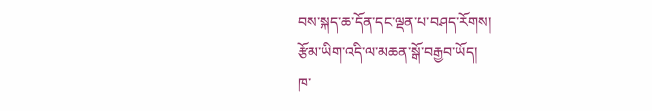བས་སྐད་ཆ་དོན་དང་ལྡན་པ་བཤད་རོགས།
རྩོམ་ཡིག་འདི་ལ་མཆན་སྒོ་བརྒྱབ་ཡོད།
ཁ་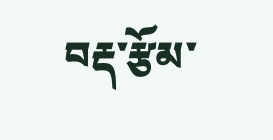བརྡ་རྩོམ་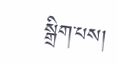སྒྲིག་པས།